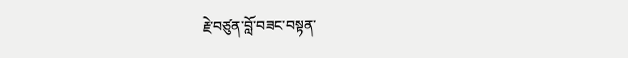རྗེ་བཙུན་བློ་བཟང་བསྟན་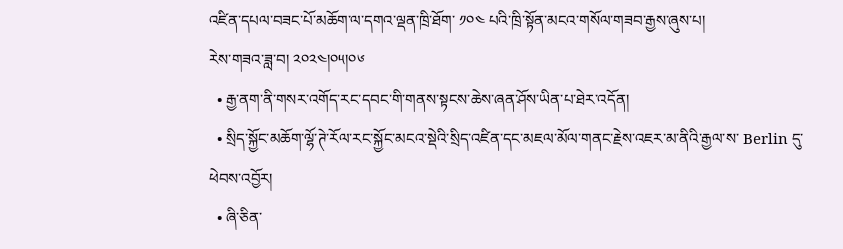འཛིན་དཔལ་བཟང་པོ་མཆོག་ལ་དགའ་ལྡན་ཁྲི་ཐོག་ ༡༠༤ པའི་ཁྲི་སྟོན་མངའ་གསོལ་གཟབ་རྒྱས་ཞུས་པ།
རེས་གཟའ་ཟླ་བ། ༢༠༢༤།༠༥།༠༦
  • རྒྱ་ནག་ནི་གསར་འགོད་རང་དབང་གི་གནས་སྟངས་ཆེས་ཞན་ཤོས་ཡིན་པ་ཐེར་འདོན།
  • སྲིད་སྐྱོང་མཆོག་ལྷོ་ཊེ་རོལ་རང་སྐྱོང་མངའ་སྡེའི་སྲིད་འཛིན་དང་མཇལ་མོལ་གནང་རྗེས་འཇར་མ་ནིའི་རྒྱལ་ས་ Berlin དུ་ཕེབས་འབྱོར།
  • ཞི་ཅིན་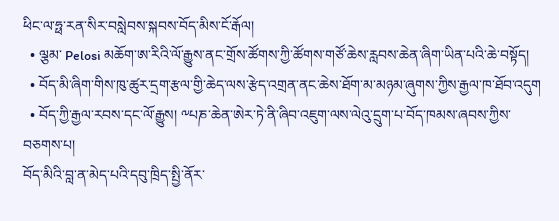ཕིང་ལ་ཧྥ་རན་སིར་བསླེབས་སྐབས་བོད་མིས་ངོ་རྒོལ།
  • ལྕམ་ Pelosi མཆོག་ཨ་རིའི་ལོ་རྒྱུས་ནང་གྲོས་ཚོགས་ཀྱི་ཚོགས་གཙོ་ཆེས་རླབས་ཆེན་ཞིག་ཡིན་པའི་ཆེ་བསྟོད།
  • བོད་མི་ཞིག་གིས་ཁུ་ཚུར་དྲག་རྩལ་གྱི་ཆེད་ལས་རྩེད་འགྲན་ནང་ཆེས་ཐོག་མ་མཉམ་ཞུགས་ཀྱིས་རྒྱལ་ཁ་ཐོབ་འདུག
  • བོད་ཀྱི་རྒྱལ་རབས་དང་ལོ་རྒྱུས། ༸པཎ་ཆེན་ཨེར་ཏེ་ནི་ཞིབ་འཇུག་ལས་ལེའུ་དྲུག་པ་བོད་ཁམས་ཞབས་ཀྱིས་བཅགས་པ།
བོད་མིའི་བླ་ན་མེད་པའི་དབུ་ཁྲིད་སྤྱི་ནོར་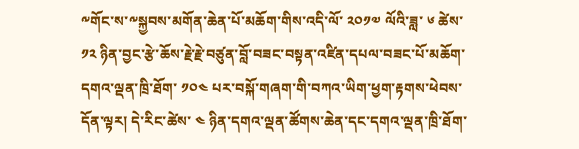༸གོང་ས་༸སྐྱབས་མགོན་ཆེན་པོ་མཆོག་གིས་འདི་ལོ་ ༢༠༡༧ ལོའི་ཟླ་ ༦ ཚེས་ ༡༢ ཉིན་བྱང་རྩེ་ཆོས་རྗེ་རྗེ་བཙུན་བློ་བཟང་བསྟན་འཛིན་དཔལ་བཟང་པོ་མཆོག་དགའ་ལྡན་ཁྲི་ཐོག་ ༡༠༤ པར་བསྐོ་གཞག་གི་བཀའ་ཡིག་ཕྱག་རྟགས་ཕེབས་དོན་ལྟར། དེ་རིང་ཚེས་ ༤ ཉིན་དགའ་ལྡན་ཚོགས་ཆེན་དང་དགའ་ལྡན་ཁྲི་ཐོག་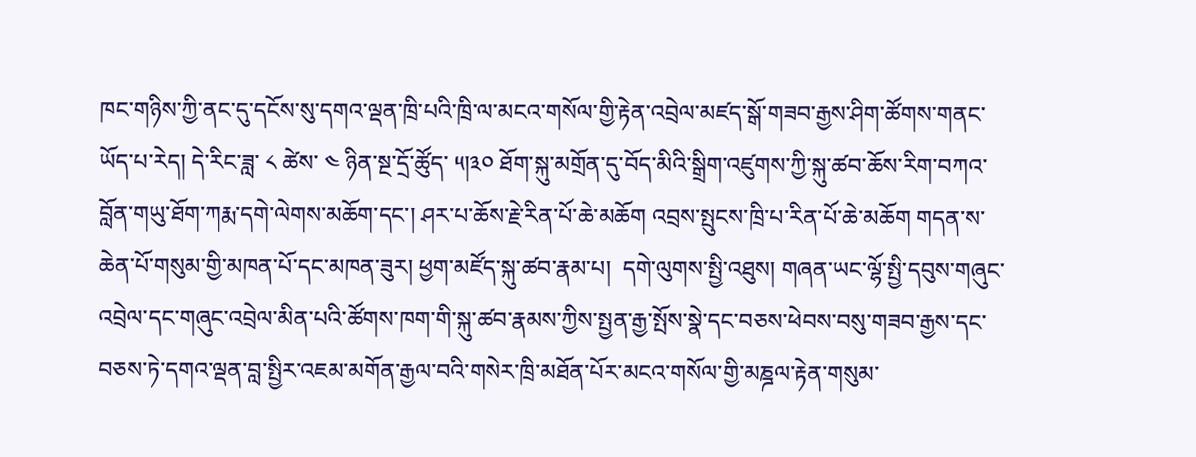ཁང་གཉིས་ཀྱི་ནང་དུ་དངོས་སུ་དགའ་ལྡན་ཁྲི་པའི་ཁྲི་ལ་མངའ་གསོལ་གྱི་རྟེན་འབྲེལ་མཛད་སྒོ་གཟབ་རྒྱས་ཤིག་ཚོགས་གནང་ཡོད་པ་རེད། དེ་རིང་ཟླ་ ༨ ཚེས་ ༤ ཉིན་སྔ་དྲོ་ཚོུད་ ༥།༣༠ ཐོག་སྐུ་མགྲོན་དུ་བོད་མིའི་སྒྲིག་འཛུགས་ཀྱི་སྐུ་ཚབ་ཆོས་རིག་བཀའ་བློན་གཡུ་ཐོག་ཀརྨ་དགེ་ལེགས་མཆོག་དང་། ཤར་པ་ཆོས་རྗེ་རིན་པོ་ཆེ་མཆོག འབྲས་སྤུངས་ཁྲི་པ་རིན་པོ་ཆེ་མཆོག གདན་ས་ཆེན་པོ་གསུམ་གྱི་མཁན་པོ་དང་མཁན་ཟུར། ཕྱག་མཛོད་སྐུ་ཚབ་རྣམ་པ།  དགེ་ལུགས་སྤྱི་འཐུས། གཞན་ཡང་ལྷོ་སྤྱི་དབུས་གཞུང་འབྲེལ་དང་གཞུང་འབྲེལ་མིན་པའི་ཚོགས་ཁག་གི་སྐུ་ཚབ་རྣམས་ཀྱིས་སྤྱན་རྒྱ་སྤོས་སྣེ་དང་བཅས་ཕེབས་བསུ་གཟབ་རྒྱས་དང་བཅས་ཏེ་དགའ་ལྡན་བླ་སྤྱིར་འཇམ་མགོན་རྒྱལ་བའི་གསེར་ཁྲི་མཐོན་པོར་མངའ་གསོལ་གྱི་མཎྜལ་རྟེན་གསུམ་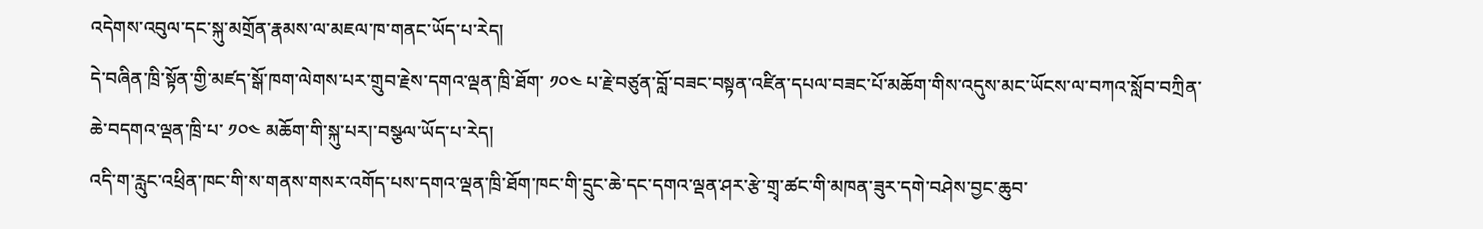འདེགས་འབུལ་དང་སྐུ་མགྲོན་རྣམས་ལ་མཇལ་ཁ་གནང་ཡོད་པ་རེད།
དེ་བཞིན་ཁྲི་སྟོན་གྱི་མཛད་སྒོ་ཁག་ལེགས་པར་གྲུབ་རྗེས་དགའ་ལྡན་ཁྲི་ཐོག་ ༡༠༤ པ་རྗེ་བཙུན་བློ་བཟང་བསྟན་འཛིན་དཔལ་བཟང་པོ་མཆོག་གིས་འདུས་མང་ཡོངས་ལ་བཀའ་སློབ་བཀྲིན་ཆེ་བདགའ་ལྡན་ཁྲི་པ་ ༡༠༤ མཆོག་གི་སྐུ་པར།་བསྩལ་ཡོད་པ་རེད།
འདི་ག་རླུང་འཕྲིན་ཁང་གི་ས་གནས་གསར་འགོད་པས་དགའ་ལྡན་ཁྲི་ཐོག་ཁང་གི་དྲུང་ཆེ་དང་དགའ་ལྡན་ཤར་རྩེ་གྲྭ་ཚང་གི་མཁན་ཟུར་དགེ་བཤེས་བྱང་ཆུབ་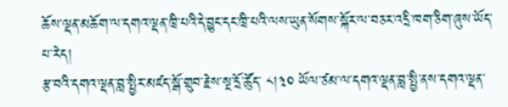ཆོས་ལྡན་མཆོག་ལ་དགའ་ལྡན་ཁྲི་པའི་དེ་བྱུང་དང་ཁྲི་པའི་ལས་ཡུན་སོགས་སྐོར་ལ་བཅར་འདྲི་ཁག་ཅིག་ཞུས་ཡོད་པ་རེད།
རྩ་བའི་དགའ་ལྡན་བླ་སྤྱིར་མཛད་སྒོ་གྲུབ་རྗེས་སྔ་དྲོ་ཚོུད་ ༨།༣༠ ཡོལ་ཙམ་ལ་དགའ་ལྡན་བླ་སྤྱི་ནས་དགའ་ལྡན་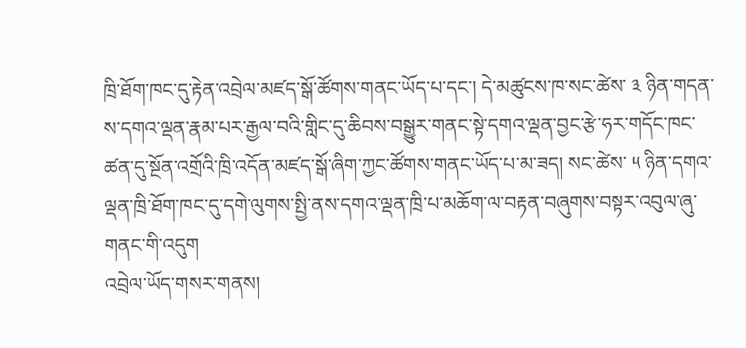ཁྲི་ཐོག་ཁང་དུ་རྟེན་འབྲེལ་མཛད་སྒོ་ཚོགས་གནང་ཡོད་པ་དང་། དེ་མཚུངས་ཁ་སང་ཚེས་ ༣ ཉིན་གདན་ས་དགའ་ལྡན་རྣམ་པར་རྒྱལ་བའི་གླིང་དུ་ཆིབས་བསྒྱུར་གནང་སྟེ་དགའ་ལྡན་བྱང་རྩེ་ཧར་གདོང་ཁང་ཚན་དུ་སྔོན་འགྲོའི་ཁྲི་འདོན་མཛད་སྒོ་ཞིག་ཀྱང་ཚོགས་གནང་ཡོད་པ་མ་ཟད། སང་ཚེས་ ༥ ཉིན་དགའ་ལྡན་ཁྲི་ཐོག་ཁང་དུ་དགེ་ལུགས་སྤྱི་ནས་དགའ་ལྡན་ཁྲི་པ་མཆོག་ལ་བརྟན་བཞུགས་བསྟར་འབུལ་ཞུ་གནང་གི་འདུག
འབྲེལ་ཡོད་གསར་གནས།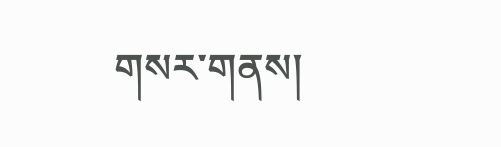གསར་གནས།